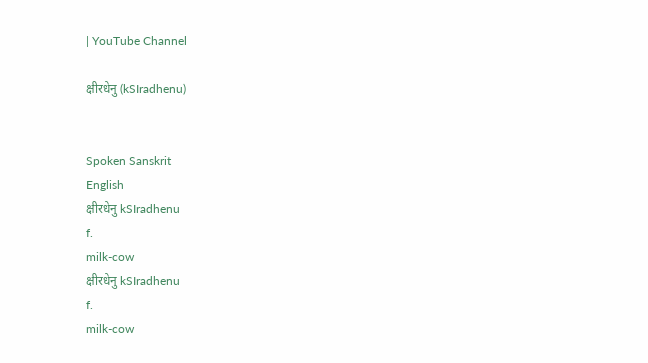| YouTube Channel

क्षीरधेनु (kSIradhenu)


Spoken Sanskrit
English
क्षीरधेनु kSIradhenu
f.
milk-cow
क्षीरधेनु kSIradhenu
f.
milk-cow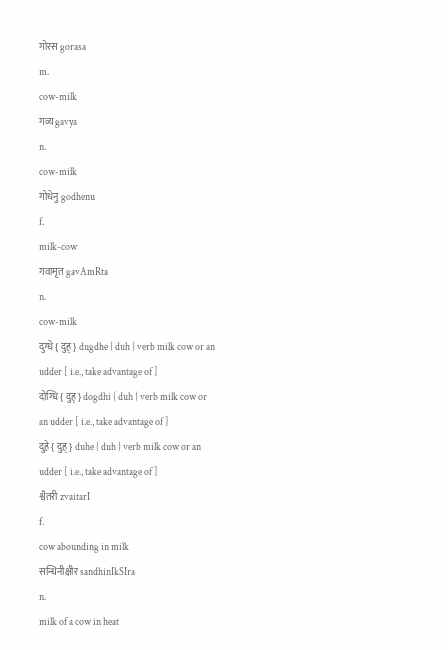गोरस gorasa
m.
cow-milk
गव्य gavya
n.
cow-milk
गोधेनु godhenu
f.
milk-cow
गवामृत gavAmRta
n.
cow-milk
दुग्धे { दुह् } dugdhe { duh } verb milk cow or an udder [ i.e., take advantage of ]
दोग्धि { दुह् } dogdhi { duh } verb milk cow or an udder [ i.e., take advantage of ]
दुहे { दुह् } duhe { duh } verb milk cow or an udder [ i.e., take advantage of ]
श्वैतरी zvaitarI
f.
cow abounding in milk
सन्धिनीक्षीर sandhinIkSIra
n.
milk of a cow in heat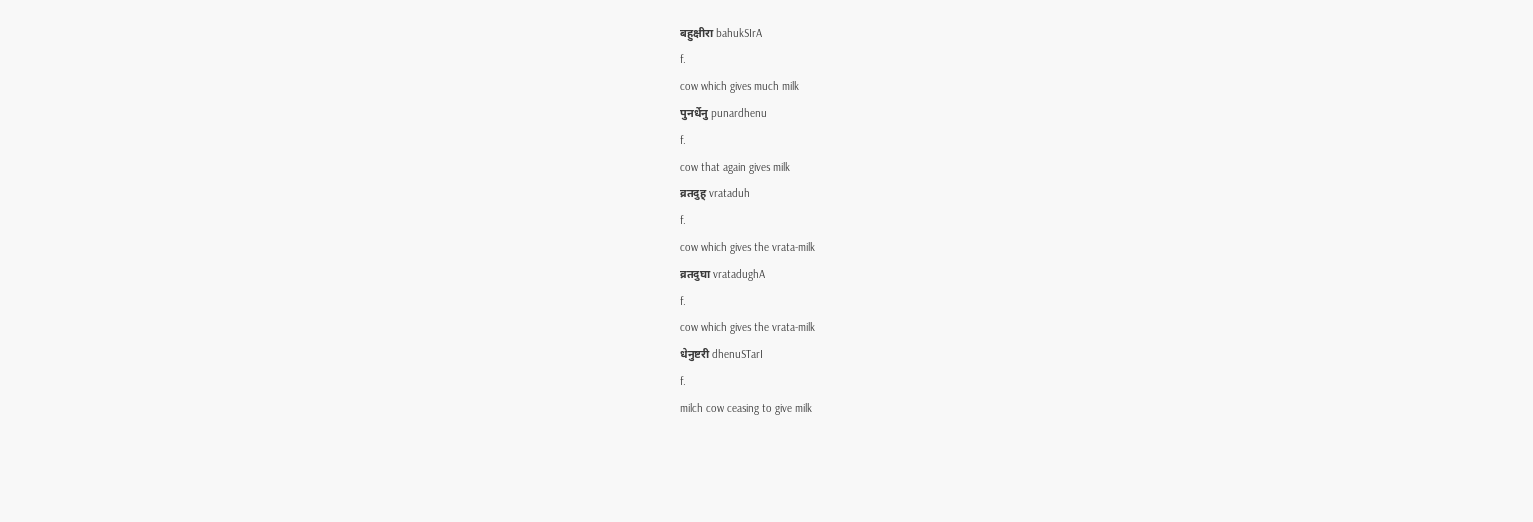बहुक्षीरा bahukSIrA
f.
cow which gives much milk
पुनर्धेनु punardhenu
f.
cow that again gives milk
व्रतदुह् vrataduh
f.
cow which gives the vrata-milk
व्रतदुघा vratadughA
f.
cow which gives the vrata-milk
धेनुष्टरी dhenuSTarI
f.
milch cow ceasing to give milk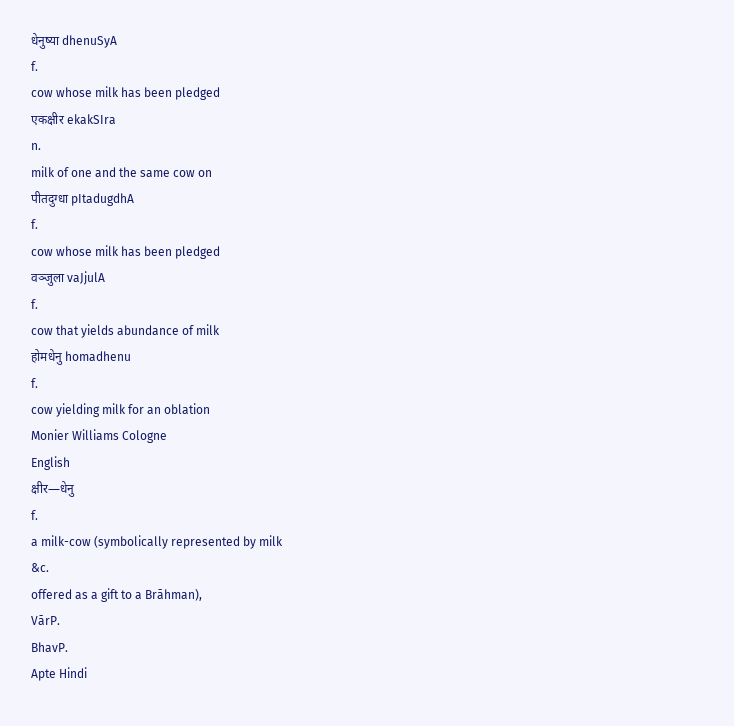धेनुष्या dhenuSyA
f.
cow whose milk has been pledged
एकक्षीर ekakSIra
n.
milk of one and the same cow on
पीतदुग्धा pItadugdhA
f.
cow whose milk has been pledged
वञ्जुला vaJjulA
f.
cow that yields abundance of milk
होमधेनु homadhenu
f.
cow yielding milk for an oblation
Monier Williams Cologne
English
क्षीर—धेनु
f.
a milk-cow (symbolically represented by milk
&c.
offered as a gift to a Brāhman),
VārP.
BhavP.
Apte Hindi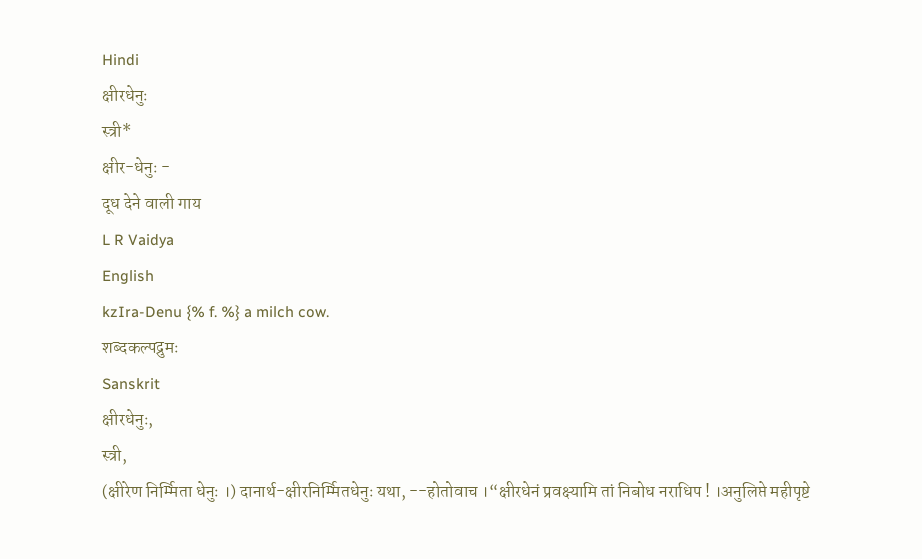Hindi
क्षीरधेनुः
स्त्री*
क्षीर-धेनुः -
दूध देने वाली गाय
L R Vaidya
English
kzIra-Denu {% f. %} a milch cow.
शब्दकल्पद्रुमः
Sanskrit
क्षीरधेनुः,
स्त्री,
(क्षीरेण निर्म्मिता धेनुः ।) दानार्थ-क्षीरनिर्म्मितधेनुः यथा, --होतोवाच ।“क्षीरधेनं प्रवक्ष्यामि तां निबोध नराधिप ! ।अनुलिप्ते महीपृष्टे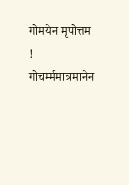गोमयेन मृपोत्तम !
गोचर्म्ममात्रमानेन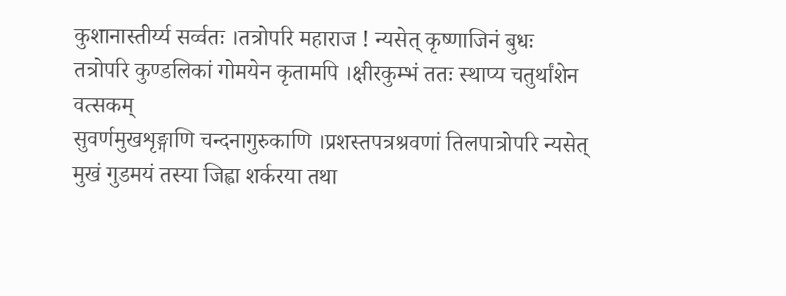कुशानास्तीर्य्य सर्व्वतः ।तत्रोपरि महाराज ! न्यसेत् कृष्णाजिनं बुधः
तत्रोपरि कुण्डलिकां गोमयेन कृतामपि ।क्षीरकुम्भं ततः स्थाप्य चतुर्थांशेन वत्सकम्
सुवर्णमुखशृङ्गाणि चन्दनागुरुकाणि ।प्रशस्तपत्रश्रवणां तिलपात्रोपरि न्यसेत्
मुखं गुडमयं तस्या जिह्वा शर्करया तथा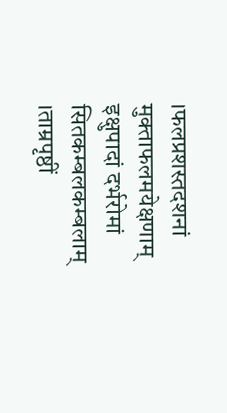।फलप्रशस्तदशनां मुक्ताफलमयेक्षणाम्
इक्षुपादां दर्भरोमां सितकम्बलकम्बलाम् ।ताम्रपृष्ठीं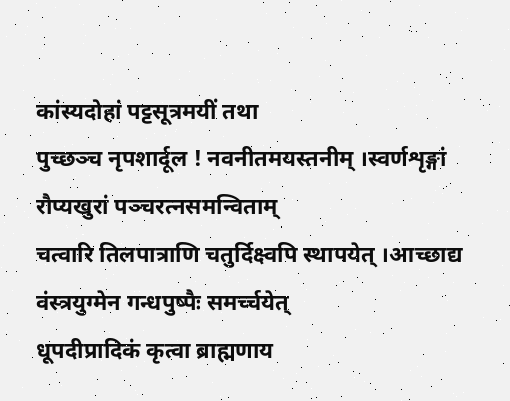कांस्यदोहां पट्टसूत्रमयीं तथा
पुच्छञ्च नृपशार्दूल ! नवनीतमयस्तनीम् ।स्वर्णशृङ्गां रौप्यखुरां पञ्चरत्नसमन्विताम्
चत्वारि तिलपात्राणि चतुर्दिक्ष्वपि स्थापयेत् ।आच्छाद्य वंस्त्रयुग्मेन गन्धपुष्पैः समर्च्चयेत्
धूपदीप्रादिकं कृत्वा ब्राह्मणाय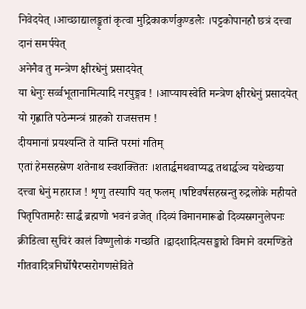निवेदयेत् ।आच्छाद्यालङ्कृतां कृत्वा मुद्रिकाकर्णकुण्डलैः ।पट्टकोपानहौ छत्रं दत्त्वा दानं समर्पयेत्
अनेनैव तु मन्त्रेण क्षीरधेनुं प्रसादयेत्
या धेनुः सर्व्वभूतानामित्यादि नरपुङ्गव ! ।आप्यायस्वेति मन्त्रेण क्षीरधेनुं प्रसादयेत्
यो गृह्णाति पठेन्मन्त्रं ग्राहको राजसत्तम !
दीयमानां प्रयश्यन्ति ते यान्ति परमां गतिम्
एतां हेमसहस्रेण शतेनाथ स्वशक्तितः ।शतार्द्धमथवाप्यद्ध तथार्द्धञ्च यथेच्छया
दत्त्वा धेनुं महाराज ! शृणु तस्यापि यत् फलम् ।षष्टिवर्षसहस्रन्तु रुद्रलोके महीयते
पितृपितामहैः सार्द्धं ब्रह्मणो भवनं व्रजेत् ।दिव्यं विमानमारूढो दिव्यस्रगनुलेपनः
क्रीडित्वा सुचिरं कालं विष्णुलोकं गच्छति ।द्वादशादित्यसङ्काशे विमाने वरमण्डिते
गीतवादित्रनिर्घोषैरप्सरोगणसेविते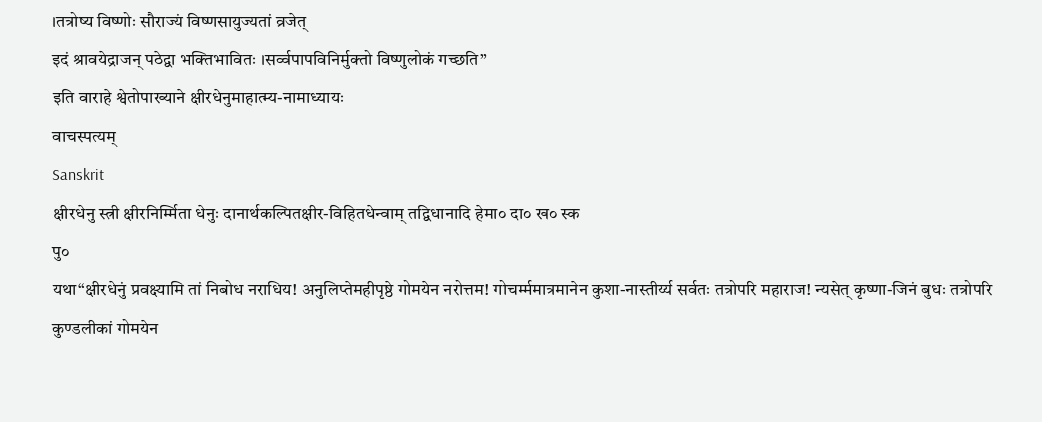।तत्रोष्य विष्णोः सौराज्यं विष्णसायुज्यतां व्रजेत्
इदं श्रावयेद्राजन् पठेद्वा भक्तिभावितः ।सर्व्वपापविनिर्मुक्तो विष्णुलोकं गच्छति”
इति वाराहे श्वेतोपाख्याने क्षीरधेनुमाहात्म्य-नामाध्यायः
वाचस्पत्यम्
Sanskrit
क्षीरधेनु स्त्री क्षीरनिर्म्मिता धेनुः दानार्थकल्पितक्षीर-विहितधेन्वाम् तद्विधानादि हेमा० दा० ख० स्क
पु०
यथा“क्षीरधेनुं प्रवक्ष्यामि तां निबोध नराधिय! अनुलिप्तेमहीपृष्ठे गोमयेन नरोत्तम! गोचर्म्ममात्रमानेन कुशा-नास्तीर्य्य सर्वतः तत्रोपरि महाराज! न्यसेत् कृष्णा-जिनं बुधः तत्रोपरि कुण्डलीकां गोमयेन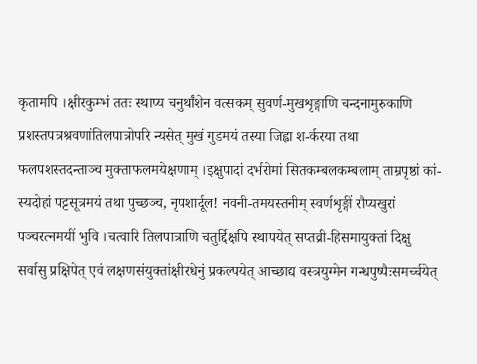कृतामपि ।क्षीरकुम्भं ततः स्थाप्य चनुर्थांशेन वत्सकम् सुवर्ण-मुखशृङ्गाणि चन्दनामुरुकाणि प्रशस्तपत्रश्रवणांतिलपात्रोपरि न्यसेत् मुखं गुडमयं तस्या जिह्वा श-र्करया तथा फलपशस्तदन्ताञ्च मुक्ताफलमयेक्षणाम् ।इक्षुपादां दर्भरोमां सितकम्बलकम्बलाम् ताम्रपृष्ठां कां-स्यदोहां पट्टसूत्रमयं तथा पुच्छञ्च, नृपशार्दूल! नवनी-तमयस्तनीम् स्वर्णशृङ्गीं रौप्यखुरां पञ्चरत्नमयीं भुवि ।चत्वारि तिलपात्राणि चतुर्द्दिक्षपि स्थापयेत् सप्तव्री-हिसमायुक्तां दिक्षु सर्वासु प्रक्षिपेत् एवं लक्षणसंयुक्तांक्षीरधेनुं प्रकल्पयेत् आच्छाद्य वस्त्रयुग्मेन गन्धपुष्पैःसमर्च्चयेत्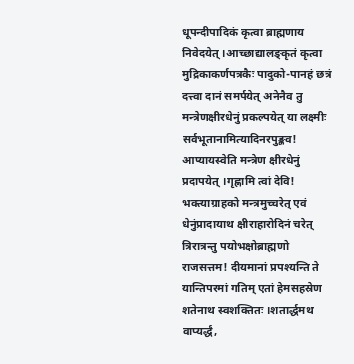धूपन्दीपादिकं कृत्वा ब्राह्मणाय निवेदयेत् ।आच्छाद्यालङ्कृतं कृत्वा मुद्रिकाकर्णपत्रकैः पादुको-पानहं छत्रं दत्त्वा दानं समर्पयेत् अनेनैव तु मन्त्रेणक्षीरधेनुं प्रकल्पयेत् या लक्ष्मीः सर्वभूतानामित्यादिनरपुङ्कव! आप्यायस्वेति मन्त्रेण क्षीरधेनुं प्रदापयेत् ।गृह्णामि त्वां देवि! भक्त्याग्राहको मन्त्रमुच्चरेत् एवं धेनुंप्रादायाथ क्षीराहारोदिनं चरेत् त्रिरात्रन्तु पयोभक्षोब्राह्मणो राजसत्तम! दीयमानां प्रपश्यन्ति ते यान्तिपरमां गतिम् एतां हेमसहस्रेण शतेनाथ स्वशक्तितः ।शतार्द्धमथ वाप्यर्द्धं,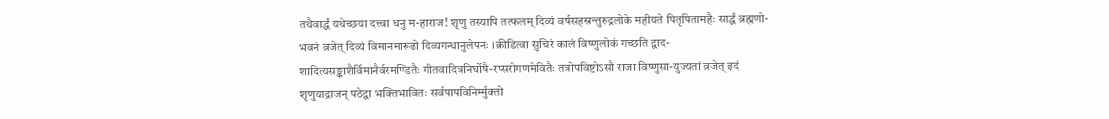तथैवार्द्धं यथेच्छया दत्त्वा धनु म-हाराज! शृणु तस्यापि तत्फलम् दिव्यं वर्षसहस्रन्तुरुद्रलोके महीयते पितृपितामहैः सार्द्धं ब्रह्मणो-भवनं व्रजेत् दिव्यं विमानमारूढो दिव्यगन्धानुलेपनः ।क्रीडित्वा सुचिरं कालं विष्णुलोकं गच्छति द्वाद-शादित्यसङ्काशैर्विमानैर्वरमण्डितैः गीतवादित्रनिर्घोषै-रप्सरोगणमेवितैः तत्रोपविष्टोऽसौ राजा विष्णुसा-युज्यतां व्रजेत् इदं शृणुयाद्राजन् पठेद्वा भक्तिभावितः सर्वपापविनिर्म्मुक्तो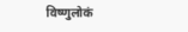विष्णुलोकं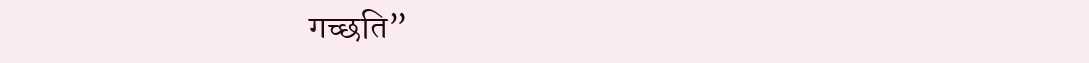गच्छति”